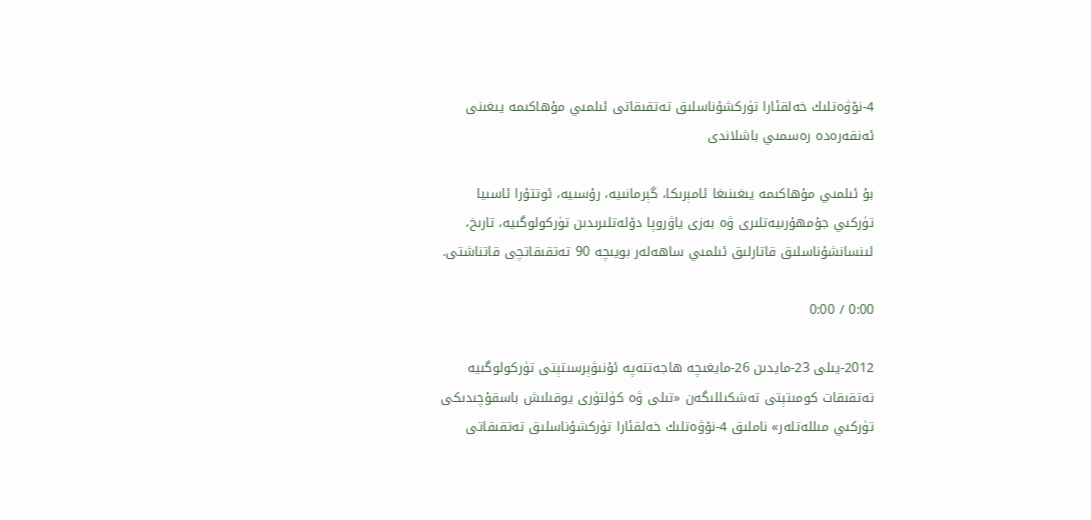4-نۆۋەتلىك خەلقئارا تۈركشۇناسلىق تەتقىقاتى ئىلمىي مۇھاكىمە يىغىنى ئەنقەرەدە رەسمىي باشلاندى

بۇ ئىلمىي مۇھاكىمە يىغىنىغا ئامېرىكا، گېرمانىيە، رۇسىيە، ئوتتۇرا ئاسىيا تۈركىي جۇمھۇرىيەتلىرى ۋە بەزى ياۋروپا دۆلەتلىرىدىن تۈركولوگىيە، تارىخ، ئىنسانشۇناسلىق قاتارلىق ئىلمىي ساھەلەر بويىچە 90 تەتقىقاتچى قاتناشتى.

0:00 / 0:00

2012-يىلى 23-مايدىن 26-مايغىچە ھاجەتتەپە ئۇنىۋېرسىتېتى تۈركولوگىيە تەتقىقات كومىتېتى تەشكىللىگەن «تىلى ۋە كۈلتۈرى يوقىلىش باسقۇچىدىكى تۈركىي مىللەتلەر» ناملىق 4-نۆۋەتلىك خەلقئارا تۈركشۇناسلىق تەتقىقاتى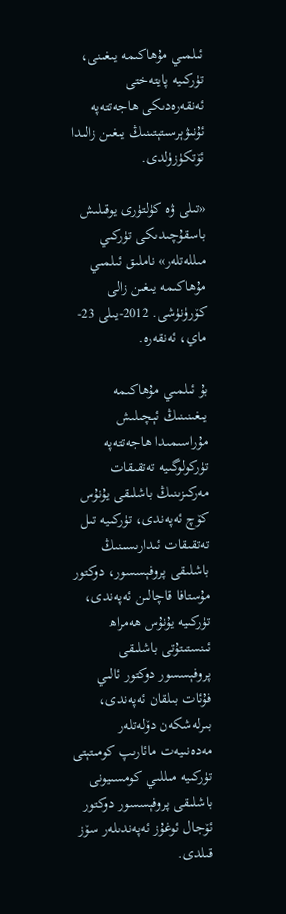ئىلمىي مۇھاكىمە يىغىنى، تۈركىيە پايتەختى ئەنقەرەدىكى ھاجەتتەپە ئۇنىۋېرسىتېتىنىڭ يىغىن زالىدا ئۆتكۈزۈلدى.

«تىلى ۋە كۈلتۈرى يوقىلىش باسقۇچىدىكى تۈركىي مىللەتلەر» ناملىق ئىلمىي مۇھاكىمە يىغىن زالى كۆرۈنۈشى. 2012-يىلى 23-ماي، ئەنقەرە.

بۇ ئىلمىي مۇھاكىمە يىغىنىنىڭ ئېچىلىش مۇراسىمىدا ھاجەتتەپە تۈركولوگىيە تەتقىقات مەركىزىنىڭ باشلىقى يۇنۇس كۆچ ئەپەندى، تۈركىيە تىل تەتقىقات ئىدارىسىنىڭ باشلىقى پروفېسسور، دوكتور مۇستافا قاچالىن ئەپەندى، تۈركىيە يۇنۇس ھەمراھ ئىنستىتۇتى باشلىقى پروفېسسور دوكتور ئالىي فۇئات بىلقان ئەپەندى، بىرلەشكەن دۆلەتلەر مەدەنىيەت مائارىپ كومىتېتى تۈركىيە مىللىي كومسىيونى باشلىقى پروفېسسور دوكتور ئۆجال ئوغۇز ئەپەندىلەر سۆز قىلدى.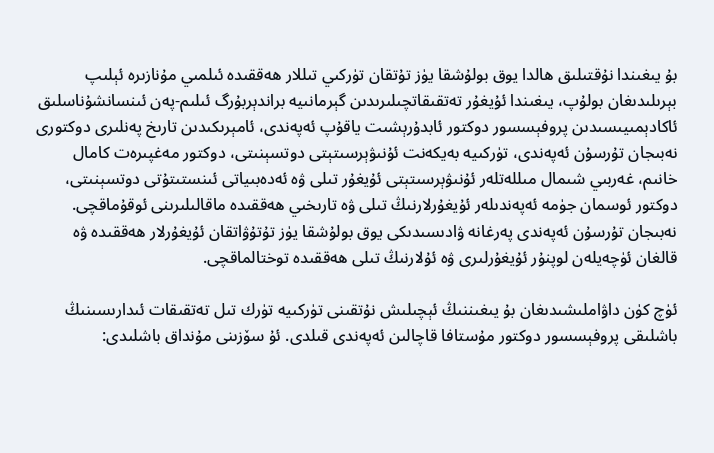بۇ يىغىندا نۇقتىلىق ھالدا يوق بولۇشقا يۈز تۇتقان تۈركىي تىللار ھەققىدە ئىلمىي مۇنازىرە ئېلىپ بېرىلىدىغان بولۇپ، يىغىندا ئۇيغۇر تەتقىقاتچىلىرىدىن گېرمانىيە براندېربۇرگ ئىلىم-پەن ئىنسانشۇناسلىق ئاكادېمىيىسىدىن پروفېسسور دوكتور ئابدۇرېشىت ياقۇپ ئەپەندى، ئامېرىكىدىن تارىخ پەنلىرى دوكتورى نەبىجان تۇرسۇن ئەپەندى، تۈركىيە بەيكەنت ئۇنىۋېرسىتېتى دوتسېنىتى، دوكتور مەغپىرەت كامال خانىم، غەربىي شىمال مىللەتلەر ئۇنىۋېرسىتېتى ئۇيغۇر تىلى ۋە ئەدەبىياتى ئىنستىتۇتى دوتسېنىتى، دوكتور ئوسمان جۈمە ئەپەندىلەر ئۇيغۇرلارنىڭ تىلى ۋە تارىخىي ھەققىدە ماقالىلىرىنى ئوقۇماقچى. نەبىجان تۇرسۇن ئەپەندى پەرغانە ۋادىسىدىكى يوق بولۇشقا يۈز تۇتۇۋاتقان ئۇيغۇرلار ھەققىدە ۋە قالغان ئۈچەيلەن لوپنۇر ئۇيغۇرلىرى ۋە ئۇلارنىڭ تىلى ھەققىدە توختالماقچى.

ئۈچ كۈن داۋاملىشىدىغان بۇ يىغىننىڭ ئېچىلىش نۇتقىنى تۈركىيە تۈرك تىل تەتقىقات ئىدارىسىنىڭ باشلىقى پروفېسسور دوكتور مۇستافا قاچالىن ئەپەندى قىلدى. ئۇ سۆزىنى مۇنداق باشلىدى: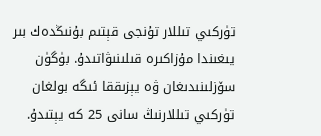تۈركىي تىللار تۇنجى قېتىم بۇنىڭدەك بىر يىغىندا مۇزاكىرە قىلىنىۋاتىدۇ. بۈگۈن سۆزلىنىدىغان ۋە يېزىققا ئىگە بولغان تۈركىي تىللارنىڭ سانى 25 كە يېتىدۇ.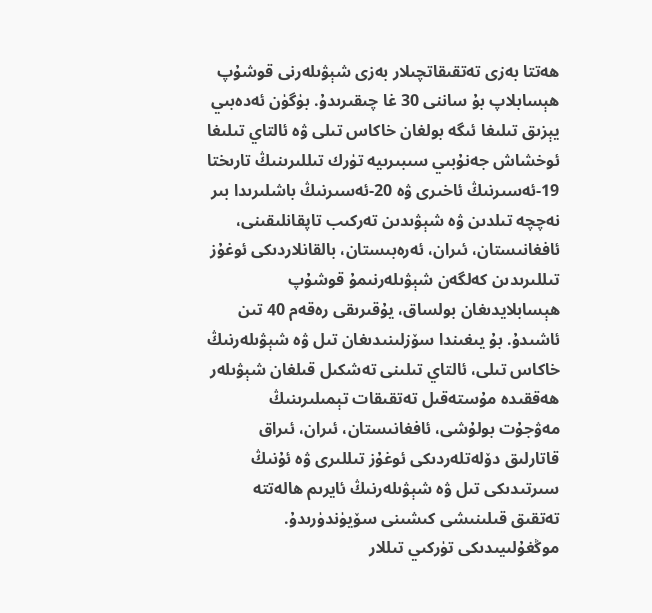ھەتتا بەزى تەتقىقاتچىلار بەزى شېۋىلەرنى قوشۇپ ھېسابلاپ بۇ ساننى 30 غا چىقىرىدۇ. بۈگۈن ئەدەبىي يېزىق تىلىغا ئىگە بولغان خاكاس تىلى ۋە ئالتاي تىلىغا ئوخشاش جەنۇبىي سىبىرىيە تۈرك تىللىرىنىڭ تارىختا 19-ئەسىرنىڭ ئاخىرى ۋە 20-ئەسىرنىڭ باشلىرىدا بىر نەچچە تىلدىن ۋە شېۋىدىن تەركىب تاپقانلىقىنى، ئافغانىستان، ئىران، ئەرەبىستان، بالقانلاردىكى ئوغۇز تىللىرىدىن كەلگەن شېۋىلەرنىمۇ قوشۇپ ھېسابلايدىغان بولساق، يۇقىرىقى رەقەم 40 تىن ئاشىدۇ. بۇ يىغىندا سۆزلىنىدىغان تىل ۋە شېۋىلەرنىڭ خاكاس تىلى، ئالتاي تىلىنى تەشكىل قىلغان شېۋىلەر ھەققىدە مۇستەقىل تەتقىقات تېمىلىرىنىڭ مەۋجۇت بولۇشى، ئافغانىستان، ئىران، ئىراق قاتارلىق دۆلەتلەردىكى ئوغۇز تىللىرى ۋە ئۇنىڭ سىرتىدىكى تىل ۋە شېۋىلەرنىڭ ئايرىم ھالەتتە تەتقىق قىلىنىشى كىشىنى سۆيۈندۈرىدۇ. موڭغۇلىيىدىكى تۈركىي تىللار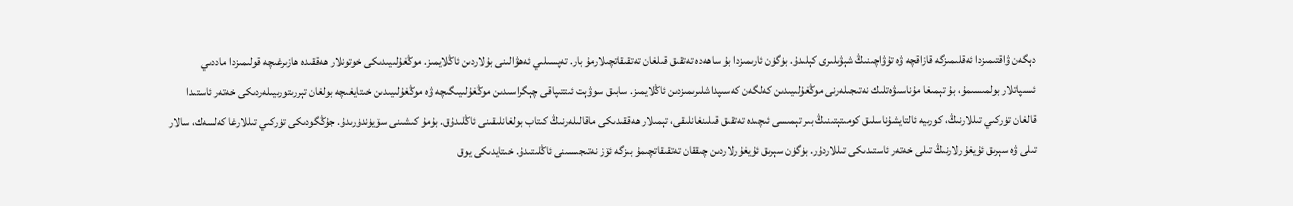دېگەن ۋاقتىمىزدا ئەقلىمىزگە قازاقچە ۋە تۇۋاچىنىڭ شېۋىلىرى كېلىدۇ. بۈگۈن ئارىمىزدا بۇ ساھەدە تەتقىق قىلغان تەتقىقاتچىلارمۇ بار. تەپسىلىي ئەھۋالىنى بۇلاردىن ئاڭلايمىز. موڭغۇلىيىدىكى خوتونلار ھەققىدە ھازىرغىچە قولىمىزدا ماددىي ئىسپاتلار بولمىسىمۇ، بۇ تېمىغا مۇناسىۋەتلىك نەتىجىلەرنى موڭغۇلىيىدىن كەلگەن كەسىپداشلىرىمىزدىن ئاڭلايمىز. سابىق سوۋېت ئىتتىپاقى چېگراسىدىن موڭغۇلىيىگىچە ۋە موڭغۇلىيىدىن خىتايغىچە بولغان تېررىتورىيىلەردىكى خەتەر ئاستىدا قالغان تۈركىي تىللارنىڭ، كورىيە ئالتايشۇناسلىق كومىتېتىنىڭ بىر تېمىسى ئىچىدە تەتقىق قىلىنغانلىقى، تېمىلار ھەققىدىكى ماقالىلەرنىڭ كىتاب بولغانلىقىنى ئاڭلىدۇق. بۇمۇ كىشىنى سۆيۈندۈرىدۇ. جۇڭگودىكى تۈركىي تىللارغا كەلسەك، سالار تىلى ۋە سېرىق ئۇيغۇرلارنىڭ تىلى خەتەر ئاستىدىكى تىللاردۇر. بۈگۈن سېرىق ئۇيغۇرلاردىن چىققان تەتقىقاتچىمۇ بىزگە ئۆز نەتىجىسىنى ئاڭلىتىدۇ. خىتايدىكى يوق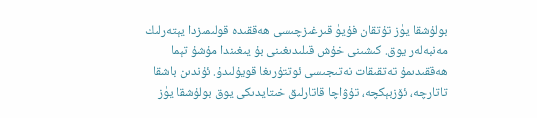بولۇشقا يۈز تۇتقان فۇيۈ قىرغىزچىسى ھەققىدە قولىمىزدا يېتەرلىك مەنبەلەر يوق. كىشىنى خۇش قىلىدىغىنى بۇ يىغىندا مۇشۇ تېما ھەققىدىمۇ تەتقىقات نەتىجىسى ئوتتۇرىغا قويۇلىدۇ. ئۇندىن باشقا تاتارچە، ئۆزبېكچە، تۇۋاچا قاتارلىق خىتايدىكى يوق بولۇشقا يۈز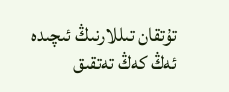تۇتقان تىللارنىڭ ئىچىدە ئەڭ كەڭ تەتقىق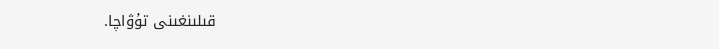قىلىنغىنى تۇۋاچا.